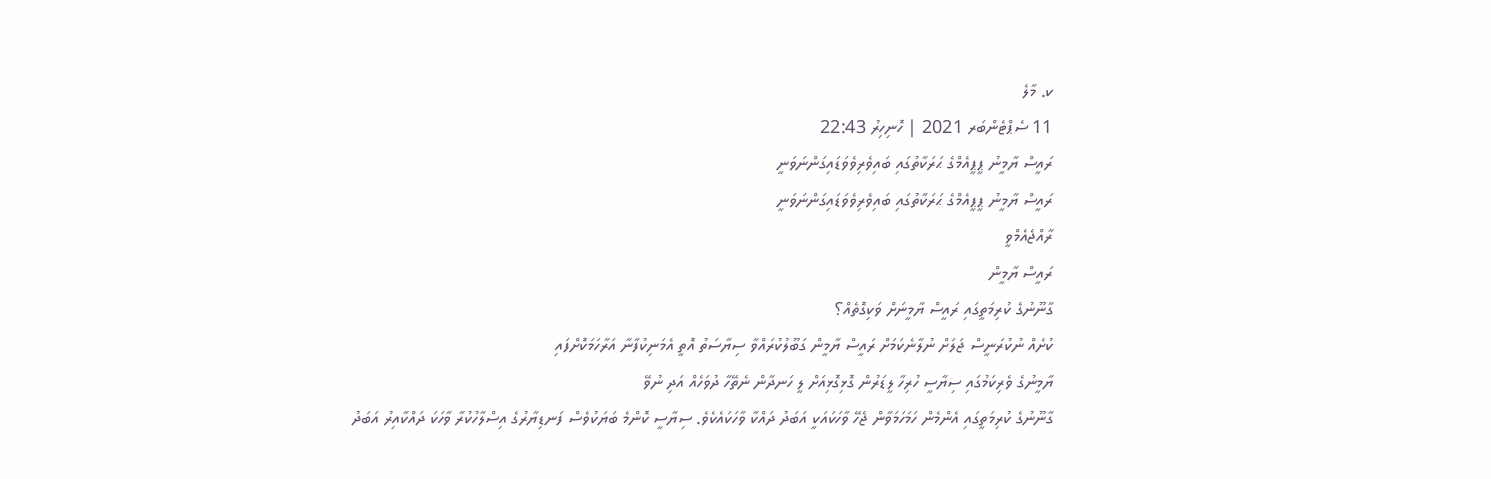ކ. މާލެ
11 ސެޕްޓެންބަރ 2021 | ހޮނިހިރު 22:43
ރައީސް ޔާމީނު ޕީޕީއެމްގެ ޙަރަކާތުގައި ބައިވެރިވެވަޑައިގަންނަވަނީ
ރައީސް ޔާމީނު ޕީޕީއެމްގެ ޙަރަކާތުގައި ބައިވެރިވެވަޑައިގަންނަވަނީ
ރާއްޖެއެމްވީ
ރައީސް ޔާމީން
ގާނޫނުގެ ކުރިމަތީގައި ރައީސް ޔާމީނަށް ވަކިގޮތެއް؟
ކުށެއް ނުކުރަނީސް ޖަލަށް ނުލާނެކަމަށް ރައީސް ޔާމީން ގަބޫލުކުރައްވާ ސިޔާސަތު އޮތީ އެމަނިކުފާނާ އަރާހަމަކޮށްފައި
ޔާމީނުގެ ވެރިކަމުގައި ސިޔާސީ ހުރިހާ ލީޑަރުން ގޮޅިގޮޅިއަށް ލީ ހަނދާން ނެތޭހާ ދުވަހެއް އަދި ނުވޭ
ގާނޫނުގެ ކުރިމަތީގައި އެންމެން ހަމަހަމަވާން ޖެހޭ ވާހަކައަކީ އަބަދު ދައްކާ ވާހަކައެކެވެ. ސިޔާސީ ކޮންމެ ބަޔަކުވެސް ފަނޑިޔާރުގެ އިސްލާހުކުރާ ވާހަކަ ދައްކާއިރު އަބަދު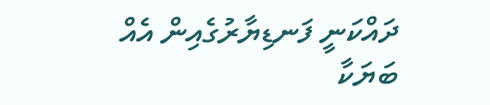ދައްކަނީ ފަނޑިޔާރުގެއިން އެއް ބަޔަކާ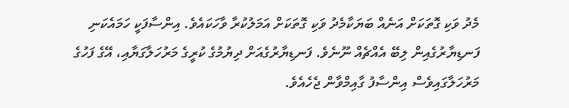މެދު ވަކި ގޮތަކަށް އަނެއް ބަޔަކާމެދު ވަކި ގޮތަކަށް އަމަލުކުރާ ވާހަކައެވެ. އިންސާފަކީ ހަމައެކަނި ފަނޑިޔާރުގެއިން ލިބޭ އެއްޗެއް ނޫނެވެ. ފަނޑިޔާރުގެއަށް ދިޔުމުގެ ކުރީގެ މަރުހަލާގަޔާއި، އޭގެ ފަހުގެ މަރުހަލާގައިވެސް އިންސާފު ގާއިމްވާން ޖެހެއެވެ.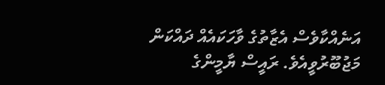އަނެއްކާވެސް އެޒާތުގެ ވާހަކައެއް ދައްކަން މަޖުބޫރުވީއެވެ. ރައީސް ޔާމީންގެ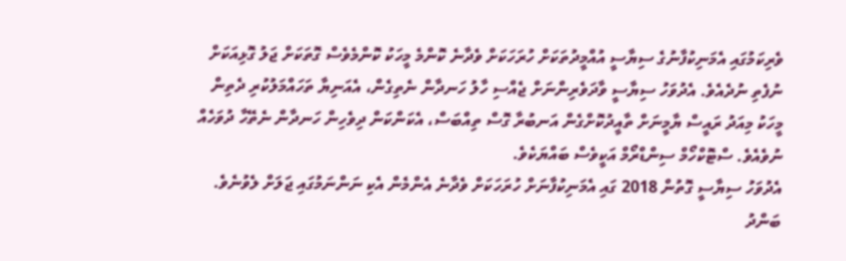ވެރިކަމުގައި އެމަނިކުފާނުގެ ސިޔާސީ އުއްމީދުތަކަށް ހުރަހަކަށް ވެދާނެ ކޮންމެ މީހަކު ކޮންމެވެސް ގޮތަކަށް ޖަލު ގޮޅިއަކަށް ނުފެތި ނުދެއެވެ. އެދުވަހު ސިޔާސީ ވާދަވެރިންނަށް ޖެއްސި ހާލު ހަނދާން ނެތިގެން، އެއަނިޔާ ތަހައްމަލުކުރި ދެތިން މީހަކު މިއަދު ރައީސް ޔާމީނަށް ތާއީދުކޮށްގެން އަނބުރާ ގޮސް ތިއްބަސް، އެކަންކަން ދިވެހިން ހަނދާން ނެތޭހާ ދުވަހެއް ނުވެއެވެ. ސްޓޮކްހޯމް ސިންޑްރޯމް އަކީވެސް ބައްޔަކެވެ.
އެދުވަހު ސިޔާސީ ގޮތުން 2018 ގައި އެމަނިކުފާނަށް ހުރަހަކަށް ވެދާނެ އެންމެން އެކި ނަންނަމުގައި ޖަލަށް ލެވުނެވެ. ބަންދު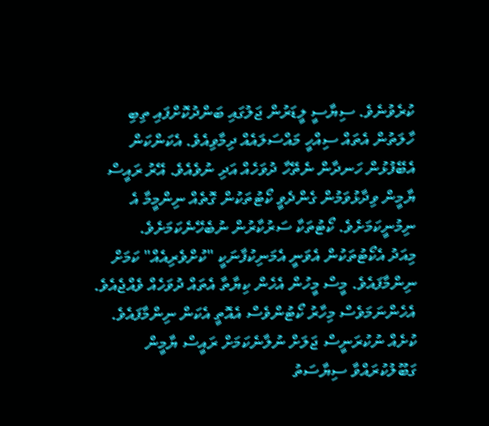ކުރެވުނެވެ. ސިޔާސީ ލީޑަރުން ޖަލުގައި ބަންދުކޮށްފައި ތިބި ހާލަތުން އެތައް ސިއްހީ މައްސަލައެއް ދިމާވިއެވެ. އެކަންކަން އެބޭފުޅުން ހަނދާން ނެތޭހާ ދުވަހެއް އަދި ނުވެއެވެ. އޭރު ރައީސް ޔާމީން ވިދާޅުވަމުން ގެންދެވީ ކޯޓުތަކުން ގޮތެއް ނިންމީމާ އެ ނިމުނީކަމަށެވެ. ކޯޓުތަކާ ސަރުކާރުން ނުބެހޭނެކަމަށެވެ.
މިއަދު އެކޯޓުތަކުން އެވަނީ އެމަނިކުފާނަކީ "ކުށްވެރިއެއް" ކަމަށް ނިންމާފައެވެ. މީސް މީހުން އެހެން ކިޔާތާ އެތައް ދުވަހެއް ވެއްޖެއެވެ. އެހެންނަމަވެސް މިހާރު ކޯޓުންވެސް އެއޮތީ އެކަން ނިންމާފައެވެ. ކުށެއް ނުކުރަނީސް ޖަލަށް ނުލާނެކަމަށް ރައީސް ޔާމީން ގަބޫލުކުރައްވާ ސިޔާސަތު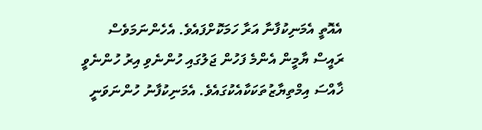އެއޮތީ އެމަނިކުފާނާ އަރާ ހަމަކޮށްފައެވެ. އެހެންނަމަވެސް ރައީސް ޔާމީން އެންމެ ފަހުން ޖަލުގައި ހުންނެވި އިރު ހުންނެވީ ޚާއްސަ އިމްތިޔާޒުތަކަކާއެކުގައެވެ. އެމަނިކުފާނު ހުންނަވަނީ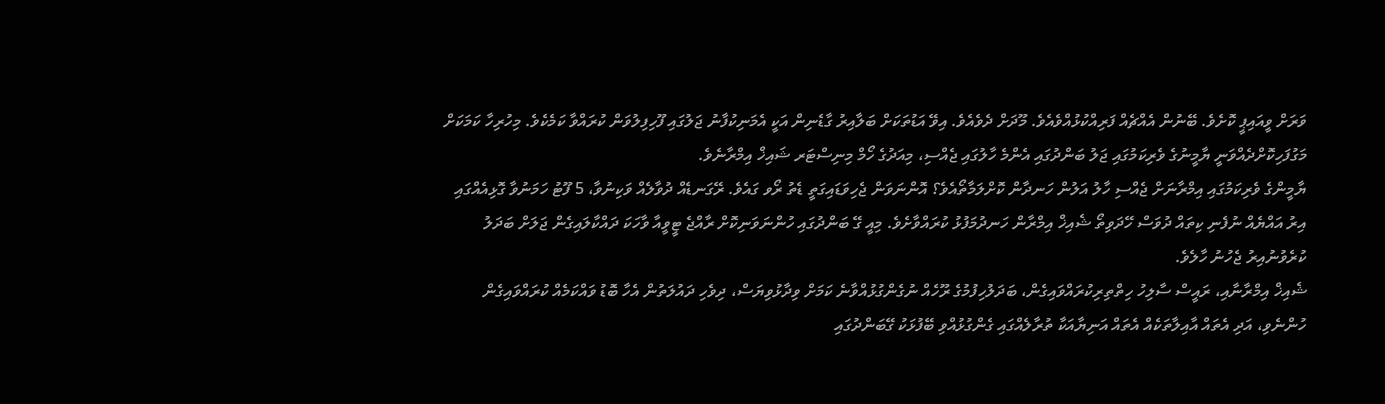ވަރަށް ވީއައިޕީ ކޮށެވެ. ބޭނުން އެއްޗެއް ފަރިއްކުޅުއްވެއެވެ. މޫދަށް ދެވެއެވެ. އިވޭ އަޑުތަކަށް ބަލާއިރު ގާޑެނިން އަކީ އެމަނިކުފާނު ޖަލުގައި ފޫހިފިލުވަން ކުރައްވާ ކަމެކެވެ. މިހުރިހާ ކަމަކަށް މަގުފަހިކޮށްދެއްވަނީ ޔާމީނުގެ ވެރިކަމުގައި ޖަލު ބަންދުގައި އެންމެ ހާލުގައި ޖެއްސި، މިއަދުގެ ހޯމް މިނިސްޓަރ ޝައިޚް އިމްރާނެވެ.
ޔާމީންގެ ވެރިކަމުގައި އިމްރާނަށް ޖެއްސި ހާލު އަލުން ހަނދާން ކޮށްލަމާތޯއެވެ؟ އޮންނަވަން ޖެހިވަޑައިގަތީ ޑެތު ރޯވ ގައެވެ. ރޭގަނޑެއް ދުވާލެއް ވަކިނުވާ، 5 ފޫޓު ހަމަނުވާ ގޮޅިއެއްގައި އިރު އައްޔެއް ނުފެނި ކިތައް ދުވަސް ހޭދަވިތޯ ޝެއިޚް އިމްރާން ހަނދުމަފުޅު ކުރައްވާށެވެ. މިއީ ގޭ ބަންދުގައި ހުންނަވަނިކޮށް ރާއްޖެ ޓީވީއާ ވާހަކަ ދައްކާލައިގެން ޖަލަށް ބަދަލު ކުރެވުނުއިރު ޖެހުނު ހާލެވެ.
ޝެއިޚް އިމްރާނާއި، ރައީސް ސާލިހު ހިތްތިރިކުރައްވައިގެން، ބަދަލުހިފުމުގެ ރޫހެއް ނުގެންގުޅުއްވާނެ ކަމަށް ވިދާޅުވިޔަސް، ދިވެހި ދައުލަތުން އެހާ ބޮޑު ވައްކަމެއް ކުރައްވައިގެން ހުންނެވި، އަދި އެތައް އާއިލާތަކެއް އެތައް އަނިޔާއަކާ ތުރާލެއްގައި ގެންގުޅުއްވި ބޭފުޅަކު ގޭބަންދުގައި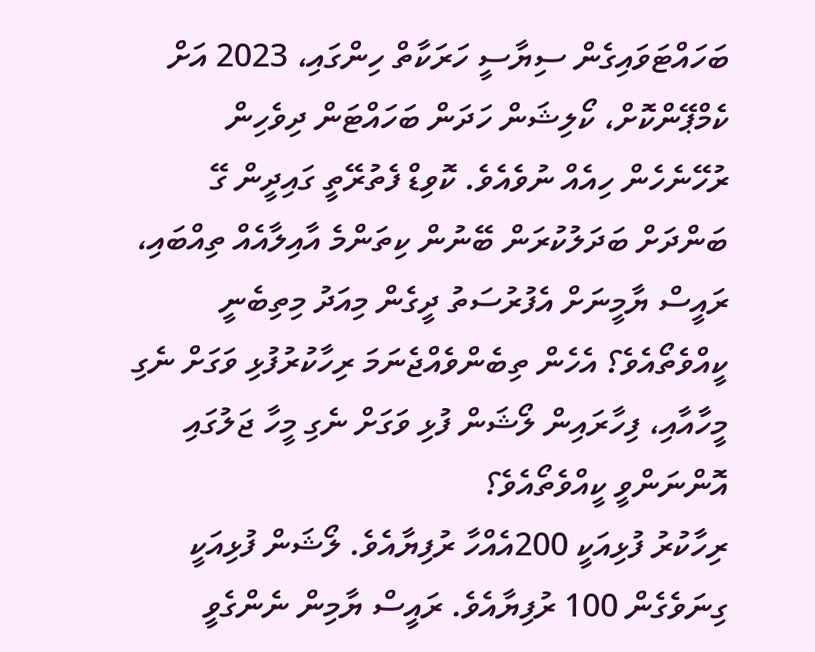ބަހައްޓަވައިގެން ސިޔާސީ ހަރަކާތް ހިންގައި، 2023 އަށް ކެމްޕޭންކޮށް، ކޯލިޝަން ހަދަން ބަހައްޓަން ދިވެހިން ރުހޭނެހެން ހިއެއް ނުވެއެވެ. ކޮވިޑް ފެތުރޭތީ ގައިދީން ގޭ ބަންދަށް ބަދަލުކުރަން ބޭނުން ކިތަންމެ އާއިލާއެއް ތިއްބައި، ރައީސް ޔާމީނަށް އެފުރުސަތު ދީގެން މިއަދު މިތިބެނީ ކީއްވެތޯއެވެ؟ އެހެން ތިބެންވެއްޖެނަމަ ރިހާކުރުފުޅި ވަގަށް ނެގި މީހާއާއި، ފިހާރައިން ލޯޝަން ފުޅި ވަގަށް ނެގި މީހާ ޖަލުގައި އޮންނަންވީ ކީއްވެތޯއެވެ؟
ރިހާކުރު ފުޅިއަކީ 200އެއްހާ ރުފިޔާއެވެ. ލޯޝަން ފުޅިއަކީ ގިނަވެގެން 100 ރުފިޔާއެވެ. ރައީސް ޔާމިން ނެންގެވީ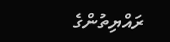ރައްޔިތުންގެ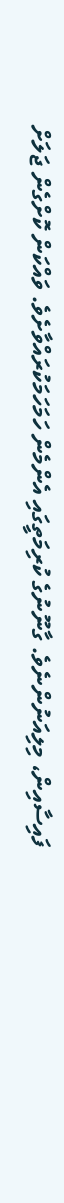ފައިސާއިން، މިލިއަނުންނެވެ. ގާނޫނުގެ ކުރިމަތީގައި އެންމެން ހަމަހަމަކުރައްވާށެވެ. ވައްކަން ކޮށްގެން ޖަލަށް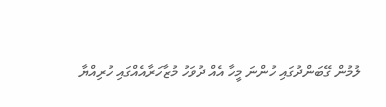ލުމުން ގޭބަންދުގައި ހުންނަ މީހާ އެއް ދުވަހު މުޒާހަރާއެއްގައި ހުރިއްޔާ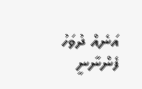އަނެއް ދުވަހު ފެންނާނީ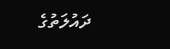ދައުލަތުގެ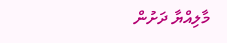މާލިއްޔާ ދަށުން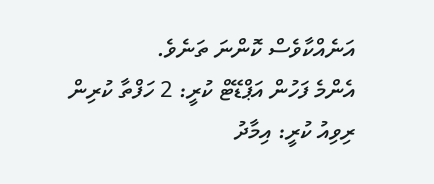އަނެއްކާވެސް ކޮންނަ ތަނެވެ.
އެންމެ ފަހުން އަޕްޑޭޓް ކުރީ: 2 ހަފްތާ ކުރިން
ރިވިއު ކުރީ: އިމާދު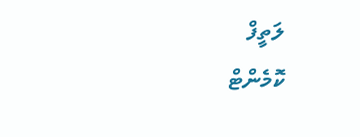ލަތީފް
ކޮމެންޓް